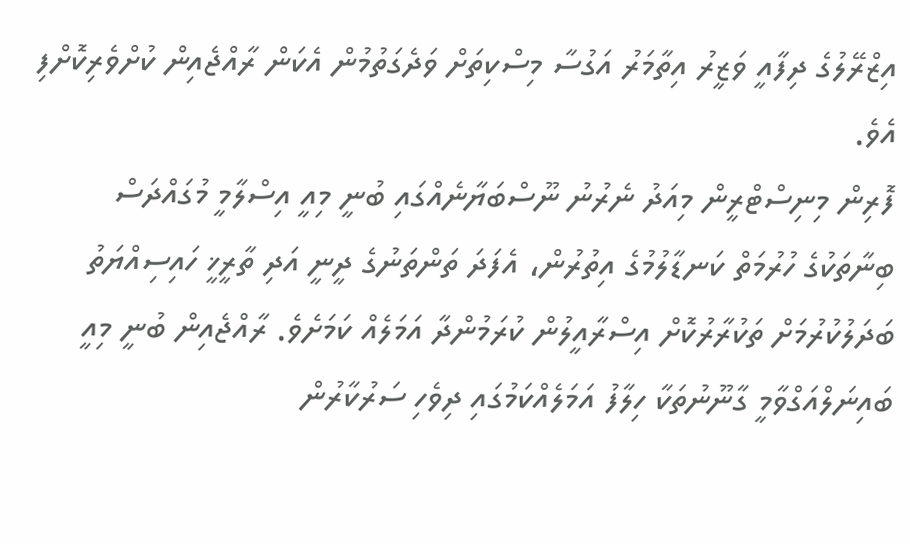އިޒްރޭލުގެ ދިފާއީ ވަޒީރު އިތާމަރު އަގުސާ މިސްކިތަށް ވަދެގަތުމުން އެކަން ރާއްޖެއިން ކުށްވެރިކޮށްފި އެވެ.
ފޮރިން މިނިސްޓްރީން މިއަދު ނެރުނު ނޫސްބަޔާނެއްގައި ބުނީ މިއީ އިސްލާމީ މުގައްދަސް ބިނާތަކުގެ ހުރުމަތް ކަނޑާލުމުގެ އިތުރުން، އެފަދަ ތަންތަނުގެ ދީނީ އަދި ތާރީޚީ ހައިސިއްޔަތު ބަދަލުކުރުމަށް ތަކުރާރުކޮށް އިސްރާއީލުން ކުރަމުންދާ އަމަލެއް ކަމަށެވެ. ރާއްޖެއިން ބުނީ މިއީ ބައިނަލްއަގްވާމީ ގާނޫނުތަކާ ހިލާފު އަމަލެއްކަމުގައި ދިވެހި ސަރުކާރުން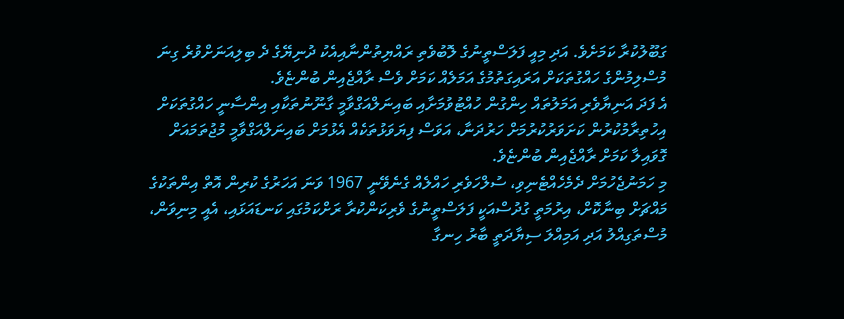ގަބޫލުކުރާ ކަމަށެވެ. އަދި މިއީ ފަލަސްތީނުގެ ލޮބުވެތި ރައްޔިތުންނާއިއެކު ދުނިޔޭގެ ދެ ބިލިއަނަށްވުރެ ގިނަ މުސްލިމުންގެ ހައްގުތަކަށް އަރައިގަތުމުގެ އަމަލެއް ކަމަށް ވެސް ރާއްޖެއިން ބުންޏެވެ.
އެ ފަދަ އަނިޔާވެރި އަމަލުތައް ހިންގުން ހުއްޓުވުމަށާއި ބައިނަލްއަގްވާމީ ގާނޫނުތަކާއި އިންސާނީ ހައްގުތަކަށް އިހުތިރާމުކުރުން ކަށަވަރުކުރުމަށް ހަރުދަނާ، އަވަސް ފިޔަވަޅުތަކެއް އެޅުމަށް ބައިނަލްއަގްވާމީ މުޖުތަމައަށް ގޮވައިލާ ކަމަށް ރާއްޖެއިން ބުންޏެވެ.
މި ހަމަނުޖެހުމަށް ދެމެހެއްޓެނިވި، ސުލްހަވެރި ހައްލެއް ގެނެވޭނީ 1967 ވަނަ އަހަރުގެ ކުރިން އޮތް އިންތަކުގެ މައްޗަށް ބިނާކޮށް، އިރުމަތީ ގުދުސްއަކީ ފަލަސްތީނުގެ ވެރިކަންކުރާ ރަށްކަމުގައި ކަނޑައަޅައި، އެއީ މިނިވަން، މުސްތަގިއްލު އަދި އަމިއްލަ ސިޔާދަތީ ބާރު ހިނގާ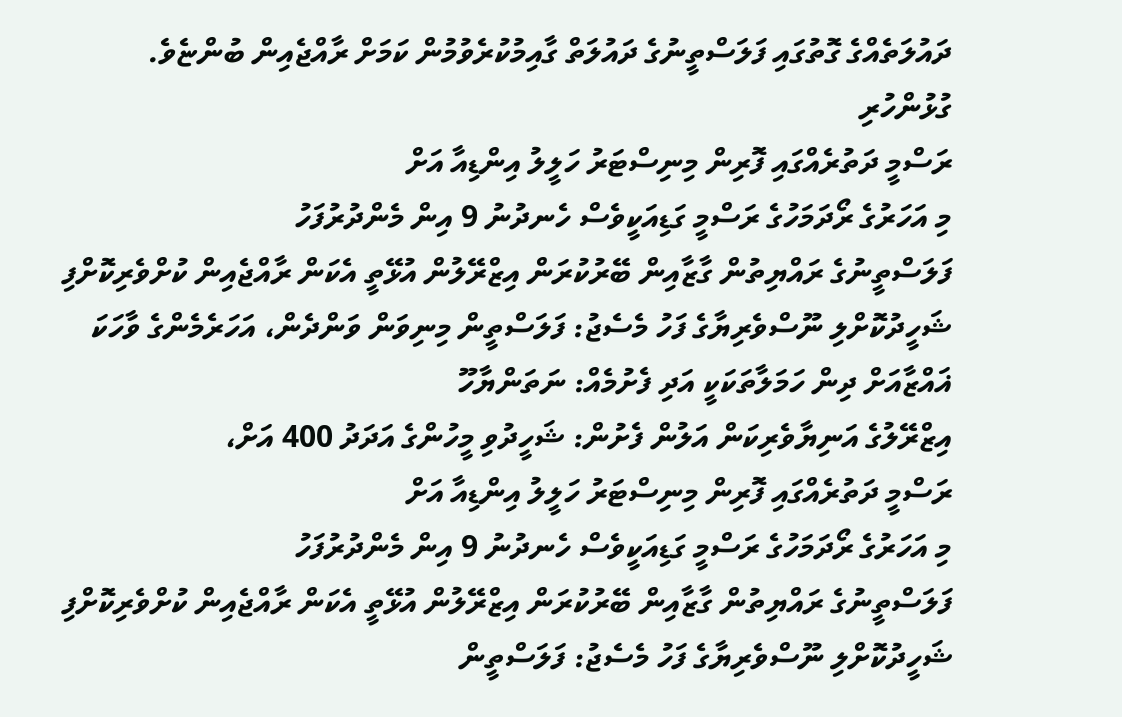ދައުލަތެއްގެ ގޮތުގައި ފަލަސްތީނުގެ ދައުލަތް ގާއިމުކުރެވުމުން ކަމަށް ރާއްޖެއިން ބުންޏެވެ.
ގުޅުންހުރި
ރަސްމީ ދަތުރެއްގައި ފޮރިން މިނިސްޓަރު ހަލީލު އިންޑިއާ އަށް
މި އަހަރުގެ ރޯދަމަހުގެ ރަސްމީ ގަޑިއަކީވެސް ހެނދުނު 9 އިން މެންދުރުފަހު
ފަލަސްތީނުގެ ރައްޔިތުން ގާޒާއިން ބޭރުކުރަން އިޒްރޭލުން އުޅޭތީ އެކަން ރާއްޖެއިން ކުށްވެރިކޮށްފި
ޝަހީދުކޮށްލި ނޫސްވެރިޔާގެ ފަހު މެސެޖު: ފަލަސްތީން މިނިވަން ވަންދެން، އަހަރެމެންގެ ވާހަކަ
ޣައްޒާއަށް ދިން ހަމަލާތަކަކީ އަދި ފެށުމެއް: ނަތަންޔާހޫ
އިޒްރޭލުގެ އަނިޔާވެރިކަން އަލުން ފެށުން: ޝަހީދުވި މީހުންގެ އަދަދު 400 އަށް،
ރަސްމީ ދަތުރެއްގައި ފޮރިން މިނިސްޓަރު ހަލީލު އިންޑިއާ އަށް
މި އަހަރުގެ ރޯދަމަހުގެ ރަސްމީ ގަޑިއަކީވެސް ހެނދުނު 9 އިން މެންދުރުފަހު
ފަލަސްތީނުގެ ރައްޔިތުން ގާޒާއިން ބޭރުކުރަން އިޒްރޭލުން އުޅޭތީ އެކަން ރާއްޖެއިން ކުށްވެރިކޮށްފި
ޝަހީދުކޮށްލި ނޫސްވެރިޔާގެ ފަހު މެސެޖު: ފަލަސްތީން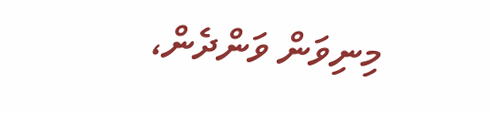މިނިވަން ވަންދެން،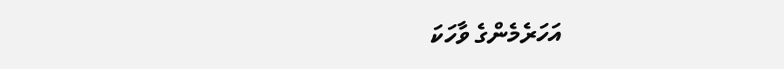އަހަރެމެންގެ ވާހަކަ